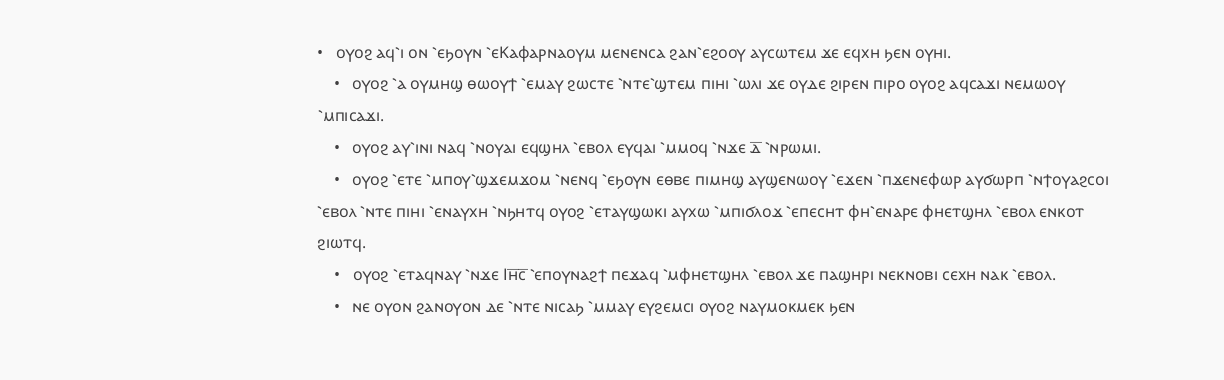•   ⲟⲩⲟϩ ⲁϥ⳿ⲓ ⲟⲛ ⳿ⲉϧⲟⲩⲛ ⳿ⲉⲔⲁⲫⲁⲣⲛⲁⲟⲩⲙ ⲙⲉⲛⲉⲛⲥⲁ ϩⲁⲛ⳿ⲉϩⲟⲟⲩ ⲁⲩⲥⲱⲧⲉⲙ ϫⲉ ⲉϥⲭⲏ ϧⲉⲛ ⲟⲩⲏⲓ.
    •   ⲟⲩⲟϩ ⳿ⲁ ⲟⲩⲙⲏϣ ⲑⲱⲟⲩϯ ⳿ⲉⲙⲁⲩ ϩⲱⲥⲧⲉ ⳿ⲛⲧⲉ⳿ϣⲧⲉⲙ ⲡⲓⲏⲓ ⳿ⲱⲗⲓ ϫⲉ ⲟⲩⲇⲉ ϩⲓⲣⲉⲛ ⲡⲓⲣⲟ ⲟⲩⲟϩ ⲁϥⲥⲁϫⲓ ⲛⲉⲙⲱⲟⲩ ⳿ⲙⲡⲓⲥⲁϫⲓ.
    •   ⲟⲩⲟϩ ⲁⲩ⳿ⲓⲛⲓ ⲛⲁϥ ⳿ⲛⲟⲩⲁⲓ ⲉϥϣⲏⲗ ⳿ⲉⲃⲟⲗ ⲉⲩϥⲁⲓ ⳿ⲙⲙⲟϥ ⳿ⲛϫⲉ ⲇ̅ ⳿ⲛⲣⲱⲙⲓ.
    •   ⲟⲩⲟϩ ⳿ⲉⲧⲉ ⳿ⲙⲡⲟⲩ⳿ϣϫⲉⲙϫⲟⲙ ⳿ⲛⲉⲛϥ ⳿ⲉϧⲟⲩⲛ ⲉⲑⲃⲉ ⲡⲓⲙⲏϣ ⲁⲩϣⲉⲛⲱⲟⲩ ⳿ⲉϫⲉⲛ ⳿ⲡϫⲉⲛⲉⲫⲱⲣ ⲁⲩϭⲱⲣⲡ ⳿ⲛϯⲟⲩⲁϩⲥⲟⲓ ⳿ⲉⲃⲟⲗ ⳿ⲛⲧⲉ ⲡⲓⲏⲓ ⳿ⲉⲛⲁⲩⲭⲏ ⳿ⲛϧⲏⲧϥ ⲟⲩⲟϩ ⳿ⲉⲧⲁⲩϣⲱⲕⲓ ⲁⲩⲭⲱ ⳿ⲙⲡⲓϭⲗⲟϫ ⳿ⲉⲡⲉⲥⲏⲧ ⲫⲏ⳿ⲉⲛⲁⲣⲉ ⲫⲏⲉⲧϣⲏⲗ ⳿ⲉⲃⲟⲗ ⲉⲛⲕⲟⲧ ϩⲓⲱⲧϥ.
    •   ⲟⲩⲟϩ ⳿ⲉⲧⲁϥⲛⲁⲩ ⳿ⲛϫⲉ Ⲓⲏ̅ⲥ̅ ⳿ⲉⲡⲟⲩⲛⲁϩϯ ⲡⲉϫⲁϥ ⳿ⲙⲫⲏⲉⲧϣⲏⲗ ⳿ⲉⲃⲟⲗ ϫⲉ ⲡⲁϣⲏⲣⲓ ⲛⲉⲕⲛⲟⲃⲓ ⲥⲉⲭⲏ ⲛⲁⲕ ⳿ⲉⲃⲟⲗ.
    •   ⲛⲉ ⲟⲩⲟⲛ ϩⲁⲛⲟⲩⲟⲛ ⲇⲉ ⳿ⲛⲧⲉ ⲛⲓⲥⲁϧ ⳿ⲙⲙⲁⲩ ⲉⲩϩⲉⲙⲥⲓ ⲟⲩⲟϩ ⲛⲁⲩⲙⲟⲕⲙⲉⲕ ϧⲉⲛ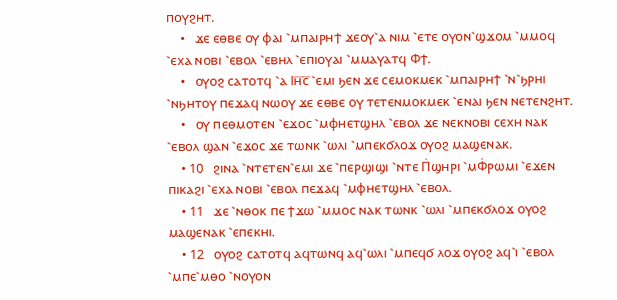ⲡⲟⲩϩⲏⲧ.
    •   ϫⲉ ⲉⲑⲃⲉ ⲟⲩ ⲫⲁⲓ ⳿ⲙⲡⲁⲓⲣⲏϯ ϫⲉⲟⲩ⳿ⲁ ⲛⲓⲙ ⳿ⲉⲧⲉ ⲟⲩⲟⲛ⳿ϣϫⲟⲙ ⳿ⲙⲙⲟϥ ⳿ⲉⲭⲁ ⲛⲟⲃⲓ ⳿ⲉⲃⲟⲗ ⳿ⲉⲃⲏⲗ ⳿ⲉⲡⲓⲟⲩⲁⲓ ⳿ⲙⲙⲁⲩⲁⲧϥ Ⲫϯ.
    •   ⲟⲩⲟϩ ⲥⲁⲧⲟⲧϥ ⳿ⲁ Ⲓⲏ̅ⲥ̅ ⳿ⲉⲙⲓ ϧⲉⲛ ϫⲉ ⲥⲉⲙⲟⲕⲙⲉⲕ ⳿ⲙⲡⲁⲓⲣⲏϯ ⳿ⲛ⳿ϧⲣⲏⲓ ⳿ⲛϧⲏⲧⲟⲩ ⲡⲉϫⲁϥ ⲛⲱⲟⲩ ϫⲉ ⲉⲑⲃⲉ ⲟⲩ ⲧⲉⲧⲉⲛⲙⲟⲕⲙⲉⲕ ⳿ⲉⲛⲁⲓ ϧⲉⲛ ⲛⲉⲧⲉⲛϩⲏⲧ.
    •   ⲟⲩ ⲡⲉⲑⲙⲟⲧⲉⲛ ⳿ⲉϫⲟⲥ ⳿ⲙⲫⲏⲉⲧϣⲏⲗ ⳿ⲉⲃⲟⲗ ϫⲉ ⲛⲉⲕⲛⲟⲃⲓ ⲥⲉⲭⲏ ⲛⲁⲕ ⳿ⲉⲃⲟⲗ ϣⲁⲛ ⳿ⲉϫⲟⲥ ϫⲉ ⲧⲱⲛⲕ ⳿ⲱⲗⲓ ⳿ⲙⲡⲉⲕϭⲗⲟϫ ⲟⲩⲟϩ ⲙⲁϣⲉⲛⲁⲕ.
    • 10   ϩⲓⲛⲁ ⳿ⲛⲧⲉⲧⲉⲛ⳿ⲉⲙⲓ ϫⲉ ⳿ⲡⲉⲣϣⲓϣⲓ ⳿ⲛⲧⲉ Ⲡ̇ϣⲏⲣⲓ ⳿ⲙⲪ̇ⲣⲱⲙⲓ ⳿ⲉϫⲉⲛ ⲡⲓⲕⲁϩⲓ ⳿ⲉⲭⲁ ⲛⲟⲃⲓ ⳿ⲉⲃⲟⲗ ⲡⲉϫⲁϥ ⳿ⲙⲫⲏⲉⲧϣⲏⲗ ⳿ⲉⲃⲟⲗ.
    • 11   ϫⲉ ⳿ⲛⲑⲟⲕ ⲡⲉ ϯϫⲱ ⳿ⲙⲙⲟⲥ ⲛⲁⲕ ⲧⲱⲛⲕ ⳿ⲱⲗⲓ ⳿ⲙⲡⲉⲕϭⲗⲟϫ ⲟⲩⲟϩ ⲙⲁϣⲉⲛⲁⲕ ⳿ⲉⲡⲉⲕⲏⲓ.
    • 12   ⲟⲩⲟϩ ⲥⲁⲧⲟⲧϥ ⲁϥⲧⲱⲛϥ ⲁϥ⳿ⲱⲗⲓ ⳿ⲙⲡⲉϥϭ ⲗⲟϫ ⲟⲩⲟϩ ⲁϥ⳿ⲓ ⳿ⲉⲃⲟⲗ ⳿ⲙⲡⲉ⳿ⲙⲑⲟ ⳿ⲛⲟⲩⲟⲛ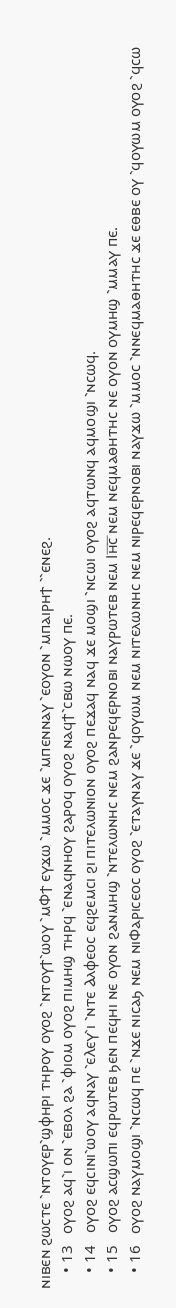ⲛⲓⲃⲉⲛ ϩⲱⲥⲧⲉ ⳿ⲛⲧⲟⲩⲉⲣ⳿ϣⲫⲏⲣⲓ ⲧⲏⲣⲟⲩ ⲟⲩⲟϩ ⳿ⲛⲧⲟⲩϯ⳿ⲱⲟⲩ ⳿ⲙⲪϯ ⲉⲩϫⲱ ⳿ⲙⲙⲟⲥ ϫⲉ ⳿ⲙⲡⲉⲛⲛⲁⲩ ⳿ⲉⲟⲩⲟⲛ ⳿ⲙⲡⲁⲓⲣⲏϯ ⳿⳿ⲉⲛⲉϩ.
    • 13   ⲟⲩⲟϩ ⲁϥ⳿ⲓ ⲟⲛ ⳿ⲉⲃⲟⲗ ϩⲁ ⳿ⲫⲓⲟⲙ ⲟⲩⲟϩ ⲡⲓⲙⲏϣ ⲧⲏⲣϥ ⳿ⲉⲛⲁϥⲛⲏⲟⲩ ϩⲁⲣⲟϥ ⲟⲩⲟϩ ⲛⲁϥϯ⳿ⲥⲃⲱ ⲛⲱⲟⲩ ⲡⲉ.
    • 14   ⲟⲩⲟϩ ⲉϥⲥⲓⲛⲓ⳿ⲱⲟⲩ ⲁϥⲛⲁⲩ ⳿ⲉⲖⲉⲩ⳿ⲓ ⳿ⲛⲧⲉ Ⲁⲗⲫⲉⲟⲥ ⲉϥϩⲉⲙⲥⲓ ϩⲓ ⲡⲓⲧⲉⲗⲱⲛⲓⲟⲛ ⲟⲩⲟϩ ⲡⲉϫⲁϥ ⲛⲁϥ ϫⲉ ⲙⲟϣⲓ ⳿ⲛⲥⲱⲓ ⲟⲩⲟϩ ⲁϥⲧⲱⲛϥ ⲁϥⲙⲟϣⲓ ⳿ⲛⲥⲱϥ.
    • 15   ⲟⲩⲟϩ ⲁⲥϣⲱⲡⲓ ⲉϥⲣⲱⲧⲉⲃ ϧⲉⲛ ⲡⲉϥⲏⲓ ⲛⲉ ⲟⲩⲟⲛ ϩⲁⲛⲙⲏϣ ⳿ⲛⲧⲉⲗⲱⲛⲏⲥ ⲛⲉⲙ ϩⲁⲛⲣⲉϥⲉⲣⲛⲟⲃⲓ ⲛⲁⲩⲣⲱⲧⲉⲃ ⲛⲉⲙ Ⲓⲏ̅ⲥ̅ ⲛⲉⲙ ⲛⲉϥⲙⲁⲑⲏⲧⲏⲥ ⲛⲉ ⲟⲩⲟⲛ ⲟⲩⲙⲏϣ ⳿ⲙⲙⲁⲩ ⲡⲉ.
    • 16   ⲟⲩⲟϩ ⲛⲁⲩⲙⲟϣⲓ ⳿ⲛⲥⲱϥ ⲡⲉ ⳿ⲛϫⲉ ⲛⲓⲥⲁϧ ⲛⲉⲙ ⲛⲓⲪⲁⲣⲓⲥⲉⲟⲥ ⲟⲩⲟϩ ⳿ⲉⲧⲁⲩⲛⲁⲩ ϫⲉ ⳿ϥⲟⲩⲱⲙ ⲛⲉⲙ ⲛⲓⲧⲉⲗⲱⲛⲏⲥ ⲛⲉⲙ ⲛⲓⲣⲉϥⲉⲣⲛⲟⲃⲓ ⲛⲁⲩϫⲱ ⳿ⲙⲙⲟⲥ ⳿ⲛⲛⲉϥⲙⲁⲑⲏⲧⲏⲥ ϫⲉ ⲉⲑⲃⲉ ⲟⲩ ⳿ϥⲟⲩⲱⲙ ⲟⲩⲟϩ ⳿ϥⲥⲱ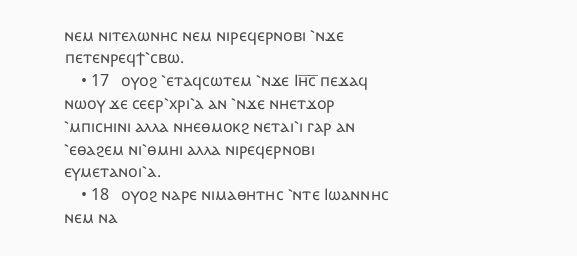ⲛⲉⲙ ⲛⲓⲧⲉⲗⲱⲛⲏⲥ ⲛⲉⲙ ⲛⲓⲣⲉϥⲉⲣⲛⲟⲃⲓ ⳿ⲛϫⲉ ⲡⲉⲧⲉⲛⲣⲉϥϯ⳿ⲥⲃⲱ.
    • 17   ⲟⲩⲟϩ ⳿ⲉⲧⲁϥⲥⲱⲧⲉⲙ ⳿ⲛϫⲉ Ⲓⲏ̅ⲥ̅ ⲡⲉϫⲁϥ ⲛⲱⲟⲩ ϫⲉ ⲥⲉⲉⲣ⳿ⲭⲣⲓ⳿ⲁ ⲁⲛ ⳿ⲛϫⲉ ⲛⲏⲉⲧϫⲟⲣ ⳿ⲙⲡⲓⲥⲏⲓⲛⲓ ⲁⲗⲗⲁ ⲛⲏⲉⲑⲙⲟⲕϩ ⲛⲉⲧⲁⲓ⳿ⲓ ⲅⲁⲣ ⲁⲛ ⳿ⲉⲑⲁϩⲉⲙ ⲛⲓ⳿ⲑⲙⲏⲓ ⲁⲗⲗⲁ ⲛⲓⲣⲉϥⲉⲣⲛⲟⲃⲓ ⲉⲩⲙⲉⲧⲁⲛⲟⲓ⳿ⲁ.
    • 18   ⲟⲩⲟϩ ⲛⲁⲣⲉ ⲛⲓⲙⲁⲑⲏⲧⲏⲥ ⳿ⲛⲧⲉ Ⲓⲱⲁⲛⲛⲏⲥ ⲛⲉⲙ ⲛⲁ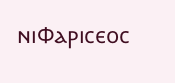ⲛⲓⲪⲁⲣⲓⲥⲉⲟⲥ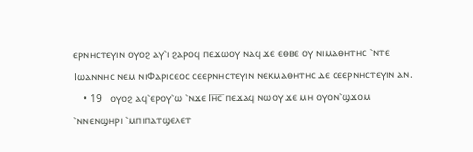ⲉⲣⲛⲏⲥⲧⲉⲩⲓⲛ ⲟⲩⲟϩ ⲁⲩ⳿ⲓ ϩⲁⲣⲟϥ ⲡⲉϫⲱⲟⲩ ⲛⲁϥ ϫⲉ ⲉⲑⲃⲉ ⲟⲩ ⲛⲓⲙⲁⲑⲏⲧⲏⲥ ⳿ⲛⲧⲉ Ⲓⲱⲁⲛⲛⲏⲥ ⲛⲉⲙ ⲛⲓⲪⲁⲣⲓⲥⲉⲟⲥ ⲥⲉⲉⲣⲛⲏⲥⲧⲉⲩⲓⲛ ⲛⲉⲕⲙⲁⲑⲏⲧⲏⲥ ⲇⲉ ⲥⲉⲉⲣⲛⲏⲥⲧⲉⲩⲓⲛ ⲁⲛ.
    • 19   ⲟⲩⲟϩ ⲁϥ⳿ⲉⲣⲟⲩ⳿ⲱ ⳿ⲛϫⲉ Ⲓⲏ̅ⲥ̅ ⲡⲉϫⲁϥ ⲛⲱⲟⲩ ϫⲉ ⲙⲏ ⲟⲩⲟⲛ⳿ϣϫⲟⲙ ⳿ⲛⲛⲉⲛϣⲏⲣⲓ ⳿ⲙⲡⲓⲡⲁⲧϣⲉⲗⲉⲧ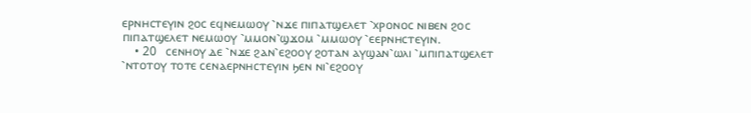ⲉⲣⲛⲏⲥⲧⲉⲩⲓⲛ ϩⲟⲥ ⲉϥⲛⲉⲙⲱⲟⲩ ⳿ⲛϫⲉ ⲡⲓⲡⲁⲧϣⲉⲗⲉⲧ ⳿ⲭⲣⲟⲛⲟⲥ ⲛⲓⲃⲉⲛ ϩⲟⲥ ⲡⲓⲡⲁⲧϣⲉⲗⲉⲧ ⲛⲉⲙⲱⲟⲩ ⳿ⲙⲙⲟⲛ⳿ϣϫⲟⲙ ⳿ⲙⲙⲱⲟⲩ ⳿ⲉⲉⲣⲛⲏⲥⲧⲉⲩⲓⲛ.
    • 20   ⲥⲉⲛⲏⲟⲩ ⲇⲉ ⳿ⲛϫⲉ ϩⲁⲛ⳿ⲉϩⲟⲟⲩ ϩⲟⲧⲁⲛ ⲁⲩϣⲁⲛ⳿ⲱⲗⲓ ⳿ⲙⲡⲓⲡⲁⲧϣⲉⲗⲉⲧ ⳿ⲛⲧⲟⲧⲟⲩ ⲧⲟⲧⲉ ⲥⲉⲛⲁⲉⲣⲛⲏⲥⲧⲉⲩⲓⲛ ϧⲉⲛ ⲛⲓ⳿ⲉϩⲟⲟⲩ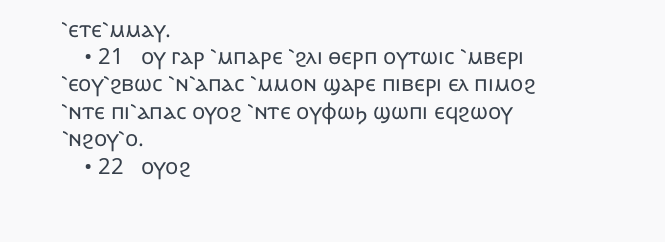⳿ⲉⲧⲉ⳿ⲙⲙⲁⲩ.
    • 21   ⲟⲩ ⲅⲁⲣ ⳿ⲙⲡⲁⲣⲉ ⳿ϩⲗⲓ ⲑⲉⲣⲡ ⲟⲩⲧⲱⲓⲥ ⳿ⲙⲃⲉⲣⲓ ⳿ⲉⲟⲩ⳿ϩⲃⲱⲥ ⳿ⲛ⳿ⲁⲡⲁⲥ ⳿ⲙⲙⲟⲛ ϣⲁⲣⲉ ⲡⲓⲃⲉⲣⲓ ⲉⲗ ⲡⲓⲙⲟϩ ⳿ⲛⲧⲉ ⲡⲓ⳿ⲁⲡⲁⲥ ⲟⲩⲟϩ ⳿ⲛⲧⲉ ⲟⲩⲫⲱϧ ϣⲱⲡⲓ ⲉϥϩⲱⲟⲩ ⳿ⲛϩⲟⲩ⳿ⲟ.
    • 22   ⲟⲩⲟϩ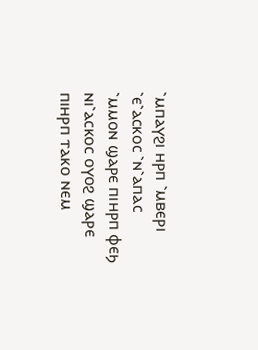⳿ⲙⲡⲁⲩϩⲓ ⲏⲣⲡ ⳿ⲙⲃⲉⲣⲓ ⳿ⲉ⳿ⲁⲥⲕⲟⲥ ⳿ⲛ⳿ⲁⲡⲁⲥ ⳿ⲙⲙⲟⲛ ϣⲁⲣⲉ ⲡⲓⲏⲣⲡ ⲫⲉϧ ⲛⲓ⳿ⲁⲥⲕⲟⲥ ⲟⲩⲟϩ ϣⲁⲣⲉ ⲡⲓⲏⲣⲡ ⲧⲁⲕⲟ ⲛⲉⲙ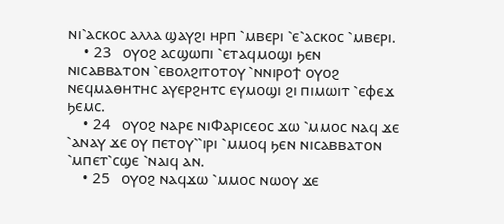ⲛⲓ⳿ⲁⲥⲕⲟⲥ ⲁⲗⲗⲁ ϣⲁⲩϩⲓ ⲏⲣⲡ ⳿ⲙⲃⲉⲣⲓ ⳿ⲉ⳿ⲁⲥⲕⲟⲥ ⳿ⲙⲃⲉⲣⲓ.
    • 23   ⲟⲩⲟϩ ⲁⲥϣⲱⲡⲓ ⳿ⲉⲧⲁϥⲙⲟϣⲓ ϧⲉⲛ ⲛⲓⲥⲁⲃⲃⲁⲧⲟⲛ ⳿ⲉⲃⲟⲗϩⲓⲧⲟⲧⲟⲩ ⳿ⲛⲛⲓⲣⲟϯ ⲟⲩⲟϩ ⲛⲉϥⲙⲁⲑⲏⲧⲏⲥ ⲁⲩⲉⲣϩⲏⲧⲥ ⲉⲩⲙⲟϣⲓ ϩⲓ ⲡⲓⲙⲱⲓⲧ ⳿ⲉⲫⲉϫ ϧⲉⲙⲥ.
    • 24   ⲟⲩⲟϩ ⲛⲁⲣⲉ ⲛⲓⲪⲁⲣⲓⲥⲉⲟⲥ ϫⲱ ⳿ⲙⲙⲟⲥ ⲛⲁϥ ϫⲉ ⳿ⲁⲛⲁⲩ ϫⲉ ⲟⲩ ⲡⲉⲧⲟⲩ⳿⳿ⲓⲣⲓ ⳿ⲙⲙⲟϥ ϧⲉⲛ ⲛⲓⲥⲁⲃⲃⲁⲧⲟⲛ ⳿ⲙⲡⲉⲧ⳿ⲥϣⲉ ⳿ⲛⲁⲓϥ ⲁⲛ.
    • 25   ⲟⲩⲟϩ ⲛⲁϥϫⲱ ⳿ⲙⲙⲟⲥ ⲛⲱⲟⲩ ϫⲉ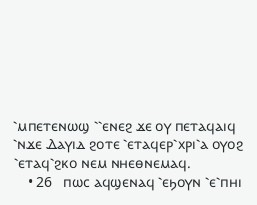⳿ⲙⲡⲉⲧⲉⲛⲱϣ ⳿⳿ⲉⲛⲉϩ ϫⲉ ⲟⲩ ⲡⲉⲧⲁϥⲁⲓϥ ⳿ⲛϫⲉ Ⲇⲁⲩⲓⲇ ϩⲟⲧⲉ ⳿ⲉⲧⲁϥⲉⲣ⳿ⲭⲣⲓ⳿ⲁ ⲟⲩⲟϩ ⳿ⲉⲧⲁϥ⳿ϩⲕⲟ ⲛⲉⲙ ⲛⲏⲉⲑⲛⲉⲙⲁϥ.
    • 26   ⲡⲱⲥ ⲁϥϣⲉⲛⲁϥ ⳿ⲉϧⲟⲩⲛ ⳿ⲉ⳿ⲡⲏⲓ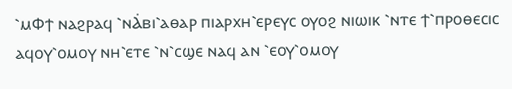⳿ⲙⲪϯ ⲛⲁϩⲣⲁϥ ⳿ⲛⲀ̇ⲃⲓ⳿ⲁⲑⲁⲣ ⲡⲓⲁⲣⲭⲏ⳿ⲉⲣⲉⲩⲥ ⲟⲩⲟϩ ⲛⲓⲱⲓⲕ ⳿ⲛⲧⲉ ϯ⳿ⲡⲣⲟⲑⲉⲥⲓⲥ ⲁϥⲟⲩ⳿ⲟⲙⲟⲩ ⲛⲏ⳿ⲉⲧⲉ ⳿ⲛ⳿ⲥϣⲉ ⲛⲁϥ ⲁⲛ ⳿ⲉⲟⲩ⳿ⲟⲙⲟⲩ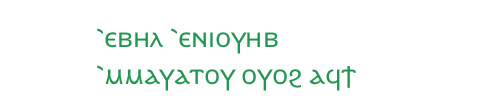⳿ⲉⲃⲏⲗ ⳿ⲉⲛⲓⲟⲩⲏⲃ ⳿ⲙⲙⲁⲩⲁⲧⲟⲩ ⲟⲩⲟϩ ⲁϥϯ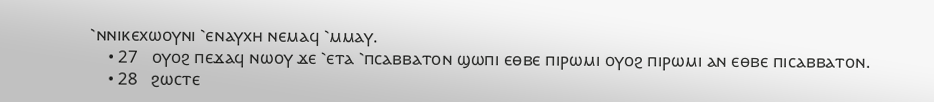⳿ⲛⲛⲓⲕⲉⲭⲱⲟⲩⲛⲓ ⳿ⲉⲛⲁⲩⲭⲏ ⲛⲉⲙⲁϥ ⳿ⲙⲙⲁⲩ.
    • 27   ⲟⲩⲟϩ ⲡⲉϫⲁϥ ⲛⲱⲟⲩ ϫⲉ ⳿ⲉⲧⲁ ⳿ⲡⲥⲁⲃⲃⲁⲧⲟⲛ ϣⲱⲡⲓ ⲉⲑⲃⲉ ⲡⲓⲣⲱⲙⲓ ⲟⲩⲟϩ ⲡⲓⲣⲱⲙⲓ ⲁⲛ ⲉⲑⲃⲉ ⲡⲓⲥⲁⲃⲃⲁⲧⲟⲛ.
    • 28   ϩⲱⲥⲧⲉ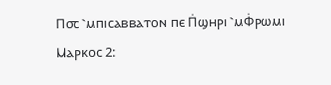Ⲡ⳪ ⳿ⲙⲡⲓⲥⲁⲃⲃⲁⲧⲟⲛ ⲡⲉ Ⲡ̇ϣⲏⲣⲓ ⳿ⲙⲪ̇ⲣⲱⲙⲓ
Ⲙⲁⲣⲕⲟⲥ 2: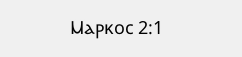Ⲙⲁⲣⲕⲟⲥ 2:1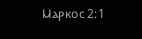Ⲙⲁⲣⲕⲟⲥ 2:1